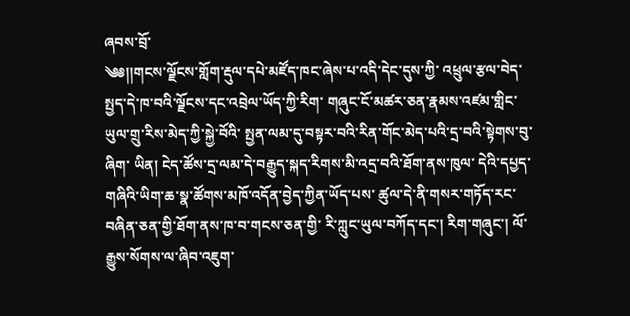ཞབས་བྲོ་
༄༅།།གངས་ལྗོངས་གློག་རྡུལ་དཔེ་མཛོད་ཁང་ཞེས་པ་འདི་དེང་དུས་ཀྱི་ འཕྲུལ་རྩལ་བེད་སྤྱད་དེ་ཁ་བའི་ལྗོངས་དང་འབྲེལ་ཡོད་ཀྱི་རིག་ གཞུང་ངོ་མཚར་ཅན་རྣམས་འཛམ་གླིང་ཡུལ་གྲུ་རིས་མེད་ཀྱི་སྐྱེ་བོའི་ སྤྱན་ལམ་དུ་བསྟར་བའི་རིན་གོང་མེད་པའི་དྲ་བའི་སྟེགས་བུ་ཞིག་ ཡིན། ངེད་ཚོས་དྲ་ལམ་དེ་བརྒྱུད་སྐད་རིགས་མི་འདྲ་བའི་ཐོག་ནས་ཁུལ་ དེའི་དཔྱད་གཞིའི་ཡིག་ཆ་སྣ་ཚོགས་མཁོ་འདོན་བྱེད་ཀྱིན་ཡོད་པས་ ཚུལ་དེ་ནི་གསར་གཏོད་རང་བཞིན་ཅན་གྱི་ཐོག་ནས་ཁ་བ་གངས་ཅན་གྱི་ རི་ཀླུང་ཡུལ་བཀོད་དང་། རིག་གཞུང་། ལོ་རྒྱུས་སོགས་ལ་ཞིབ་འཇུག་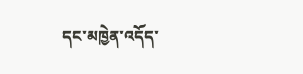དང་མཁྱེན་འདོད་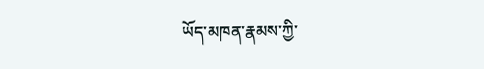ཡོད་མཁན་རྣམས་ཀྱི་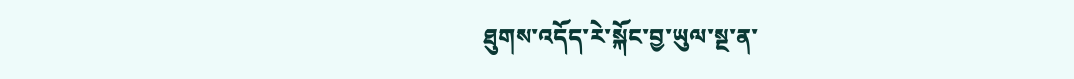ཐུགས་འདོད་རེ་སྐོང་བྱ་ཡུལ་སྔ་ན་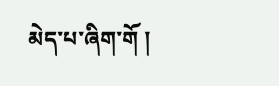མེད་པ་ཞིག་གོ །